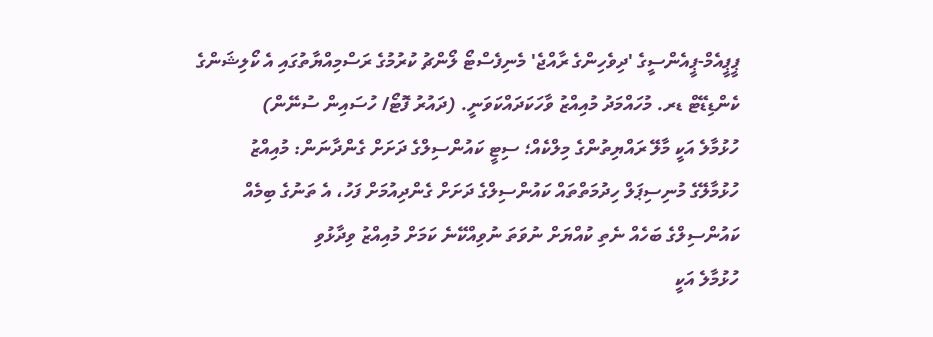ޕީޕީއެމް-ޕީއެންސީގެ 'ދިވެހިންގެ ރާއްޖެ' މެނިފެސްޓޯ ލޯންޗު ކުރުމުގެ ރަސްމިއްޔާތުގައި އެ ކޯލިޝަންގެ ކެންޑިޑޭޓް ޑރ. މުހައްމަދު މުއިއްޒު ވާހަކަދައްކަވަނީ. (ދައުރު ފޮޓޯ/ ހުސައިން ސުނޭން)
ހުޅުމާލެ އަކީ މާލޭ ރައްޔިތުންގެ މިލްކެއް؛ ސިޓީ ކައުންސިލްގެ ދަށަށް ގެންދާނަން: މުއިއްޒު
ހުޅުމާލޭގެ މުނިސިޕަލް ހިދުމަތްތައް ކައުންސިލްގެ ދަށަށް ގެންދިއުމަށް ފަހު، އެ ތަނުގެ ބިމެއް ކައުންސިލްގެ ބަހެއް ނެތި ކުއްޔަށް ނުވަތަ ނުވިއްކޭނެ ކަމަށް މުއިއްޒު ވިދާޅުވި
ހުޅުމާލެ އަކީ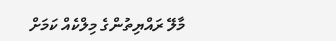މާލޭ ރައްޔިތުންގެ މިލްކެއް ކަމަށް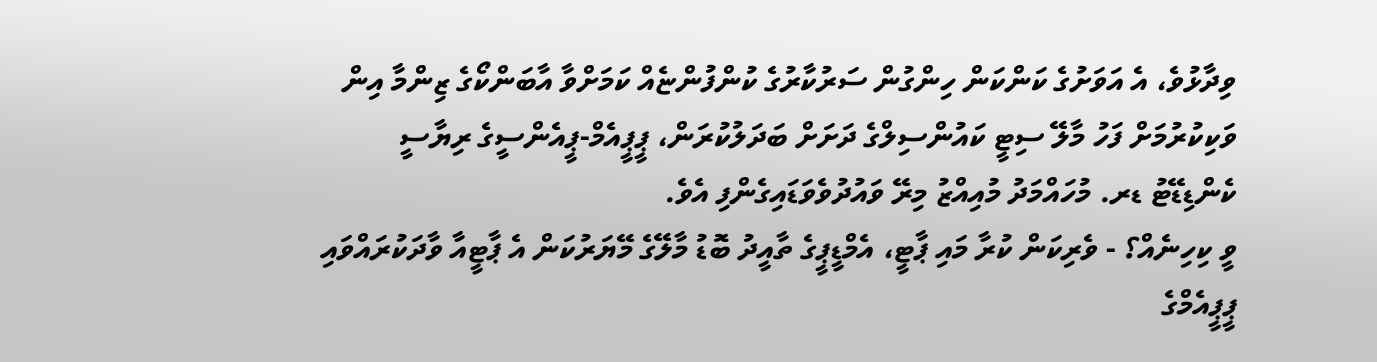ވިދާޅުވެ، އެ އަވަށުގެ ކަންކަން ހިންގުން ސަރުކާރުގެ ކުންފުންޏެއް ކަމަށްވާ އާބަންކޯގެ ޒިންމާ އިން ވަކިކުރުމަށް ފަހު މާލޭ ސިޓީ ކައުންސިލްގެ ދަށަށް ބަދަލުކުރަން، ޕީޕީއެމް-ޕީއެންސީގެ ރިޔާސީ ކެންޑިޑޭޓު ޑރ. މުހައްމަދު މުއިއްޒު މިރޭ ވައުދުވެވަޑައިގެންފި އެވެ.
ވީ ކިހިނެއް؟ - ވެރިކަން ކުރާ މައި ޕާޓީ، އެމްޑީޕީގެ ތާއީދު ބޮޑު މާލޭގެ މޭޔަރުކަން އެ ޕާޓީއާ ވާދަކުރައްވައި ޕީޕީއެމްގެ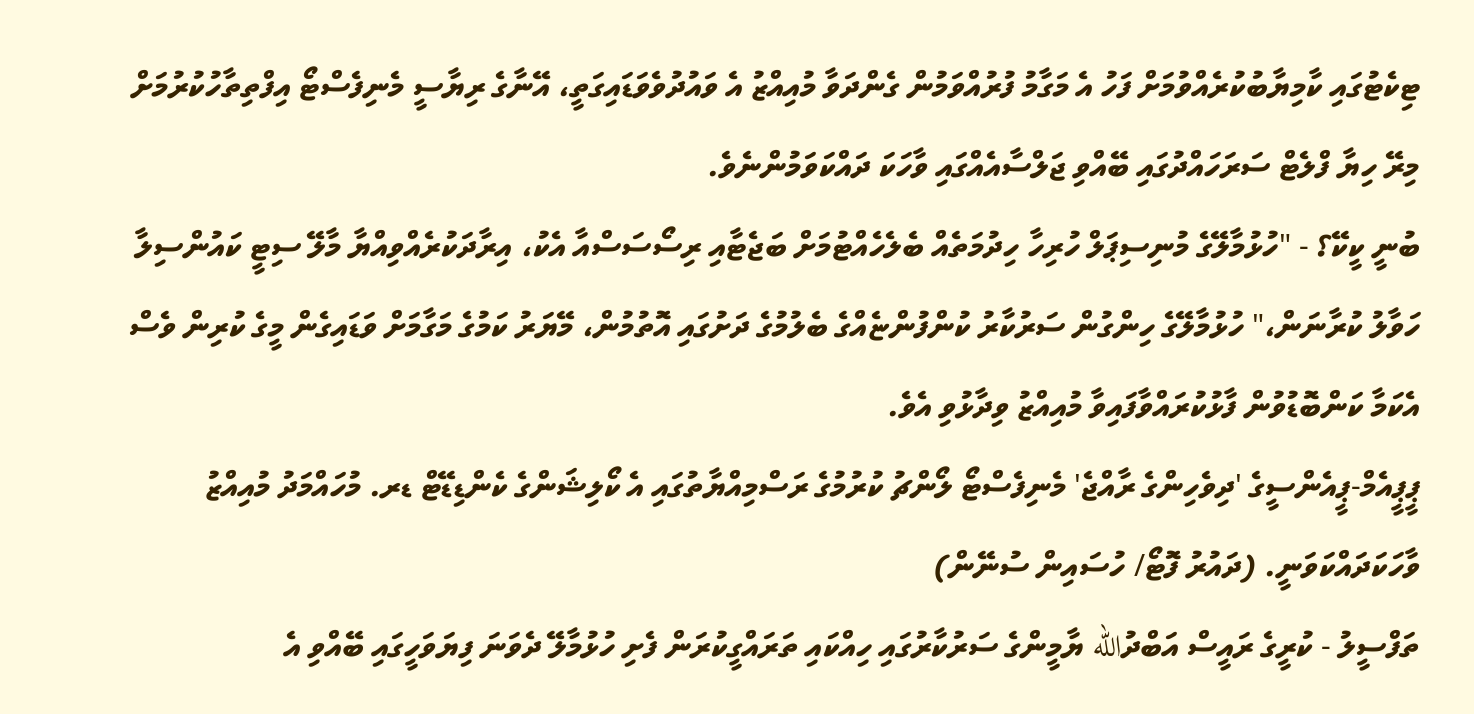ޓިކެޓުގައި ކާމިޔާބުކުރެއްވުމަށް ފަހު އެ މަގާމު ފުރުއްވަމުން ގެންދަވާ މުއިއްޒު އެ ވައުދުވެވަޑައިގަތީ، އޭނާގެ ރިޔާސީ މެނިފެސްޓޯ އިފްތިތާހުކުރުމަށް މިރޭ ހިޔާ ފްލެޓް ސަރަހައްދުގައި ބޭއްވި ޖަލްސާއެއްގައި ވާހަކަ ދައްކަވަމުންނެވެ.
ބުނީ ކީކޭ؟ - "ހުޅުމާލޭގެ މުނިސިޕަލް ހުރިހާ ހިދުމަތެއް ބެލެހެއްޓުމަށް ބަޖެޓާއި ރިސޯސަސްއާ އެކު، އިރާދަކުރެއްވިއްޔާ މާލޭ ސިޓީ ކައުންސިލާ ހަވާލު ކުރާނަން،" ހުޅުމާލޭގެ ހިންގުން ސަރުކާރު ކުންފުންޏެއްގެ ބެލުމުގެ ދަށުގައި އޮތުމުން، މޭޔަރު ކަމުގެ މަގާމަށް ވަޑައިގެން މީގެ ކުރިން ވެސް އެކަމާ ކަންބޮޑުވުން ފާޅުކުރައްވާފައިވާ މުއިއްޒު ވިދާޅުވި އެވެ.
ޕީޕީއެމް-ޕީއެންސީގެ 'ދިވެހިންގެ ރާއްޖެ' މެނިފެސްޓޯ ލޯންޗު ކުރުމުގެ ރަސްމިއްޔާތުގައި އެ ކޯލިޝަންގެ ކެންޑިޑޭޓް ޑރ. މުހައްމަދު މުއިއްޒު ވާހަކަދައްކަވަނީ. (ދައުރު ފޮޓޯ/ ހުސައިން ސުނޭން)
ތަފްސީލު - ކުރީގެ ރައީސް އަބްދުالله ޔާމީންގެ ސަރުކާރުގައި ހިއްކައި ތަރައްގީކުރަން ފެށި ހުޅުމާލޭ ދެވަނަ ފިޔަވަހީގައި ބޭއްވި އެ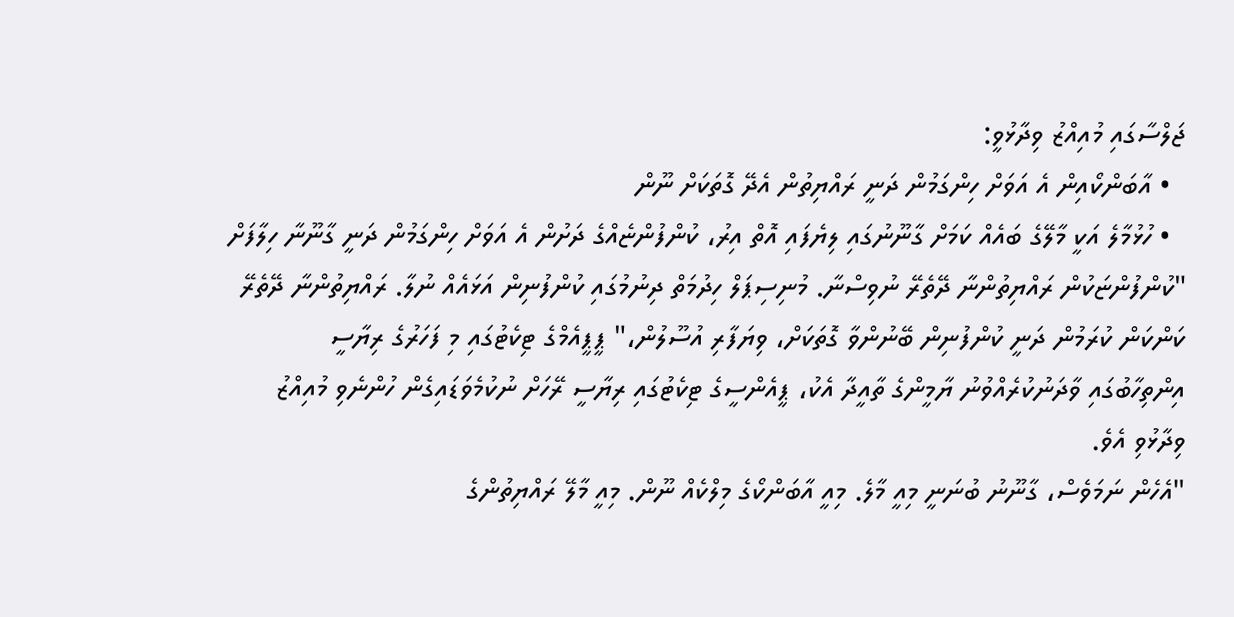ޖަލްސާގައި މުއިއްޒު ވިދާޅުވީ:
  • އާބަންކޯއިން އެ އަވަށް ހިންގަމުން ދަނީ ރައްޔިތުން އެދޭ ގޮތަކަށް ނޫން
  • ހުޅުމާލެ އަކީ މާލޭގެ ބައެއް ކަމަށް ގާނޫނުގައި ލިޔެފައި އޮތް އިރު، ކުންފުންޏެއްގެ ދަށުން އެ އަވަށް ހިންގަމުން ދަނީ ގާނޫނާ ހިލާފަށް
"ކުންފުންޏަކުން ރައްޔިތުންނާ ދޭތެރޭ ނުވިސްނާ. މުނިސިޕަލް ހިދުމަތް ދިނުމުގައި ކުންފުނިން އަޅައެއް ނުލާ. ރައްޔިތުންނާ ދޭތެރޭ ކަންކަން ކުރަމުން ދަނީ ކުންފުނިން ބޭނުންވާ ގޮތަކަށް، ވިޔަފާރި އުސޫލުން،" ޕީޕީއެމްގެ ޓިކެޓުގައި މި ފަހަރުގެ ރިޔާސީ އިންތިހާބުގައި ވާދަނުކުރެއްވުނު ޔާމީންގެ ތާއީދާ އެކު، ޕީއެންސީގެ ޓިކެޓުގައި ރިޔާސީ ރޭހަށް ނުކުމެވަޑައިގެން ހުންނެވި މުއިއްޒު ވިދާޅުވި އެވެ.
"އެހެން ނަމަވެސް، ގާނޫނު ބުނަނީ މިއީ މާލެ. މިއީ އާބަންކޯގެ މިލްކެއް ނޫން. މިއީ މާލޭ ރައްޔިތުންގެ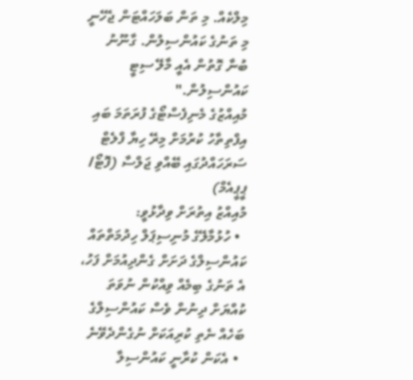މިލްކެއް. މި ތަން ބަލަހައްޓަން ޖެހޭނީ މި ތަނުގެ ކައުންސިލުން. ގާނޫނު ބުނާ ގޮތުން އެއީ މާލޭ ސިޓީ ކައުންސިލުން."
މުއިއްޒުގެ މެނިފެސްޓޯގެ ފުރަތަމަ ބައި އިފްތިތާހު ކުރުމަށް މިރޭ ހިޔާ ފްލެޓް ސަރަހައްދުގައި ބޭއްވި ޖަލްސާ (ފޮޓޯ/ ޕީޕީއެމް)
މުއިއްޒު އިތުރަށް ވިދާޅުވީ:
  • ހުޅުމާލޭގެ މުނިސިޕަލް ހިދުމަތްތައް ކައުންސިލްގެ ދަށަށް ގެންދިއުމަށް ފަހު، އެ ތަނުގެ ބިމެއް ވިއްކުން ނުވަތަ ކުއްޔަށް ދިނުން ވެސް ކައުންސިލްގެ ބަހެއް ނެތި ކުރިއަކަށް ނުގެންދެވޭނެ
  • އެކަން ކުރާނީ ކައުންސިލާ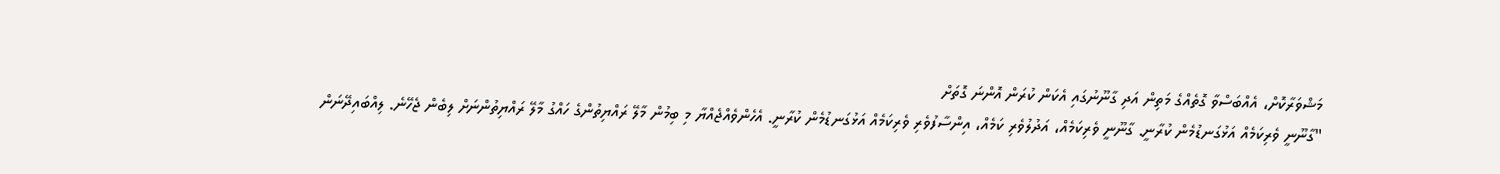މަޝްވަރާކޮށް، އެއްބަސްވާ ގޮތެއްގެ މަތިން އަދި ގާނޫނުގައި އެކަން ކުރަން އޮންނަ ގޮތަށް
"ގާނޫނީ ވެރިކަމެއް އަޅުގަނޑުމެން ކުރާނީ. ގާނޫނީ ވެރިކަމެއް، އަދުލުވެރި ކަމެއް، އިންސާފުވެރި ވެރިކަމެއް އަޅުގަނޑުމެން ކުރާނީ. އެހެންވެއްޖެއްޔާ މި ބިމުން މާލޭ ރައްޔިތުންގެ ހައްގު މާލޭ ރައްޔިތުންނަށް ލިބެން ޖެހޭނެ. ލިއްބައިދޭނަން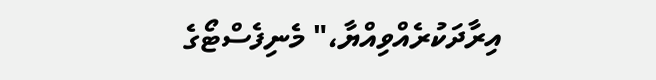އިރާދަކުރެއްވިއްޔާ،" މެނިފެސްޓޯގެ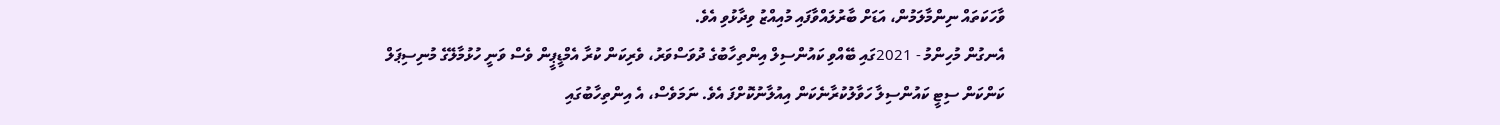ވާހަކަތައް ނިންމާލަމުން، އަޑަށް ބާރުލައްވާފައި މުއިއްޒު ވިދާޅުވި އެވެ.
އެނގުން މުހިންމު - 2021ގައި ބޭއްވި ކައުންސިލް އިންތިހާބުގެ ދުވަސްވަރު، ވެރިކަން ކުރާ އެމްޑީޕީން ވެސް ވަނީ ހުޅުމާލޭގެ މުނިސިޕަލް ކަންކަން ސިޓީ ކައުންސިލާ ހަވާލުކުރާނެކަން އިއުލާނުކޮށްފަ އެވެ. ނަމަވެސް، އެ އިންތިހާބުގައި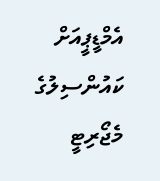އެމްޑީޕީއަށް ކައުންސިލުގެ މެޖޯރިޓީ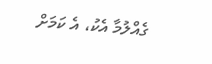ގެއްލުމާ އެކު، އެ ކަމަށް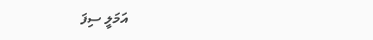އަމަލީ ސިފަ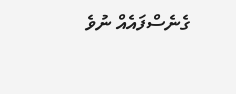ގެނެސްފައެއް ނުވެ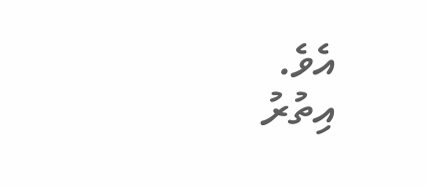އެވެ.
އިތުރު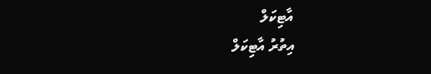އާޓިކަލް
އިތުރު އާޓިކަލް